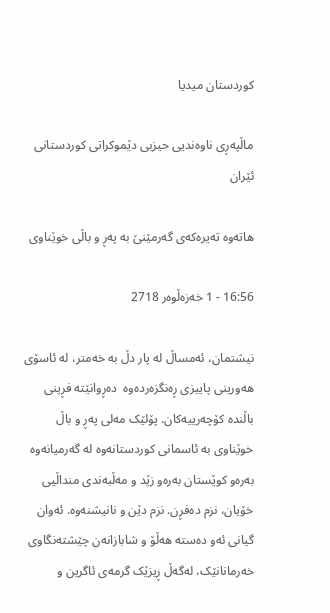کوردستان میدیا

ماڵپەڕی ناوەندیی حیزبی دێموکراتی کوردستانی ئێران

هاتەوە تەیرەکەی گەرمێنێ بە پەڕ و باڵی خوێناوی

16:56 - 1 خەزەڵوەر 2718

نیشتمان، ئەمساڵ لە پار دڵ بە خەمتر، لە ئاسۆی هەورینی پاییزی ڕەنگزەردەوە  دەڕوانێتە فڕینی باڵندە کۆچەرییەکان. پۆلێک مەلی پەڕ و باڵ خوێناوی بە ئاسمانی کوردستانەوە لە گەرمیانەوە بەرەو کوێستان بەرەو زێد و مەڵبەندی منداڵیی خۆیان، نزم دەفڕن. نزم دێن و نانیشنەوە. ئەوان گیانی ئەو دەستە هەڵۆ و شابازانەن چێشتەنگاوی خەرمانانێک، لەگەڵ ڕیزێک گرمەی ئاگرین و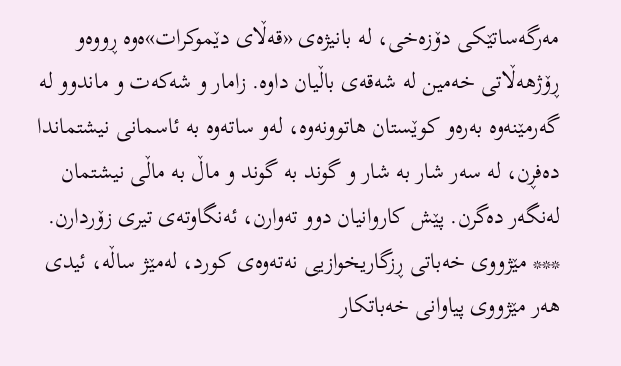مەرگەساتێکی دۆزەخی، لە بانیژەی «قەڵای دێموکرات»ەوە ڕووەو ڕۆژهەڵاتی خەمین لە شەقەی باڵیان داوە. زامار و شەکەت و ماندوو لە گەرمێنەوە بەرەو کوێستان هاتوونەوە، لەو ساتەوە بە ئاسمانی نیشتماندا دەفڕن، لە سەر شار بە شار و گوند بە گوند و ماڵ بە ماڵی نیشتمان لەنگەر دەگرن. پێش کاروانیان دوو تەوارن، ئەنگاوتەی تیری زۆردارن. *** مێژووی خەباتی ڕزگاریخوازیی نەتەوەی کورد، لەمێژ ساڵە، ئیدی هەر مێژووی پیاوانی خەباتکار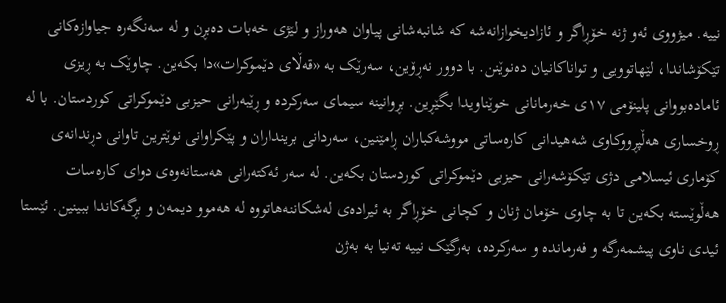نییە. میژووی ئەو ژنە خۆڕاگر و ئازادیخوازانەشە کە شانبەشانی پیاوان هەوراز و لێژی خەبات دەبڕن و لە سەنگەرە جیاوازەکانی تێکۆشاندا، لێهاتوویی و تواناکانیان دەنوێنن. با دوور نەڕۆین، سەرێک بە «قەڵای دێموکرات»دا بکەین. چاوێک بە ڕیزی ئامادەبووانی پلینۆمی ١٧ی خەرمانانی خوێناویدا بگێڕین. بڕوانینە سیمای سەرکردە و ڕێبەرانی حیزبی دێموکراتی کوردستان. با لە ڕوخساری هەڵپڕووکاوی شەهیدانی کارەساتی مووشەکباران ڕامێنین، سەردانی برینداران و پێکراوانی نوێترین تاوانی دڕندانەی کۆماری ئیسلامی دژی تێکۆشەرانی حیزبی دێموکراتی کوردستان بکەین. لە سەر ئەکتەرانی هەستانەوەی دوای کارەسات هەڵوێستە بکەین تا بە چاوی خۆمان ژنان و کچانی خۆڕاگر بە ئیرادەی لەشکاننەهاتووە لە هەموو دیمەن و بڕگەکاندا ببینین. ئێستا ئیدی ناوی پیشمەرگە و فەرماندە و سەرکردە، بەرگێک نییە تەنیا بە بەژن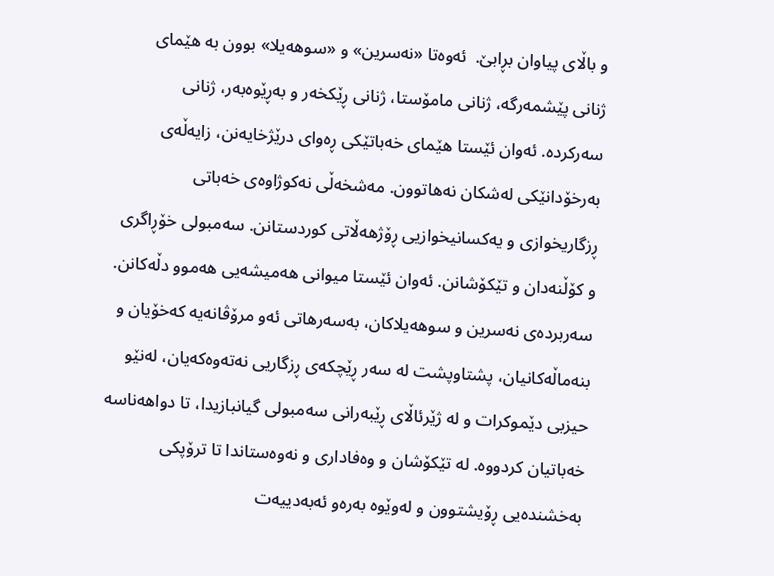و باڵای پیاوان بڕابێ.  ئەوەتا «نەسرین» و «سوهەیلا» بوون بە هێمای ژنانی پێشمەرگە، ژنانی مامۆستا، ژنانی ڕێکخەر و بەڕێوەبەر، ژنانی سەرکردە. ئەوان ئێستا هێمای خەباتێکی ڕەوای درێژخایەنن، زایەڵەی بەرخۆدانێکی لەشکان نەهاتوون. مەشخەڵی نەکوژاوەی خەباتی ڕزگاریخوازی و یەکسانیخوازیی ڕۆژهەڵاتی کوردستانن. سەمبولی خۆڕاگری و کۆڵنەدان و تێکۆشانن. ئەوان ئێستا میوانی هەمیشەیی هەموو دڵەکانن. سەربردەی نەسرین و سوهەیلاکان، بەسەرهاتی ئەو مرۆڤانەیە کەخۆیان و بنەماڵەکانیان، پشتاوپشت لە سەر ڕێچکەی ڕزگاریی نەتەوەکەیان، لەنێو حیزبی دێموکرات و لە ژێرئاڵای ڕێبەرانی سەمبولی گیانبازیدا، تا دواهەناسە خەباتیان کردووە. لە تێکۆشان و وەفاداری و نەوەستاندا تا ترۆپکی بەخشندەیی ڕۆیشتوون و لەوێوە بەرەو ئەبەدییەت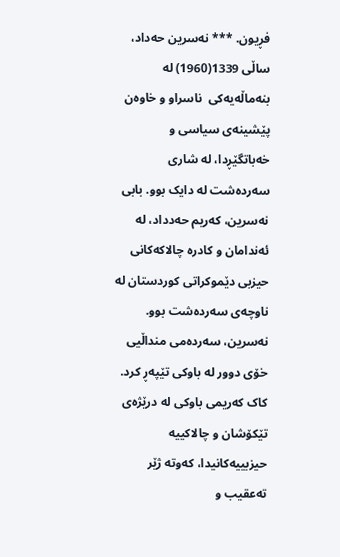فڕیون. *** نەسرین حەداد، ساڵی 1339(1960) لە بنەماڵەیەکی  ناسراو و خاوەن پێشینەی سیاسی و خەباتگێڕدا، لە شاری سەردەشت لە دایک بوو. بابی نەسرین، کەریم حەدداد، لە ئەندامان و کادرە چالاکەکانی حیزبی دێموکراتی کوردستان لە ناوچەی سەردەشت بوو. نەسرین، سەردەمی منداڵیی خۆی دوور لە باوکی تێپەڕ کرد. کاک کەریمی باوکی لە درێژەی تێکۆشان و چالاکییە حیزبییەکانیدا، کەوتە ژێر تەعقیب و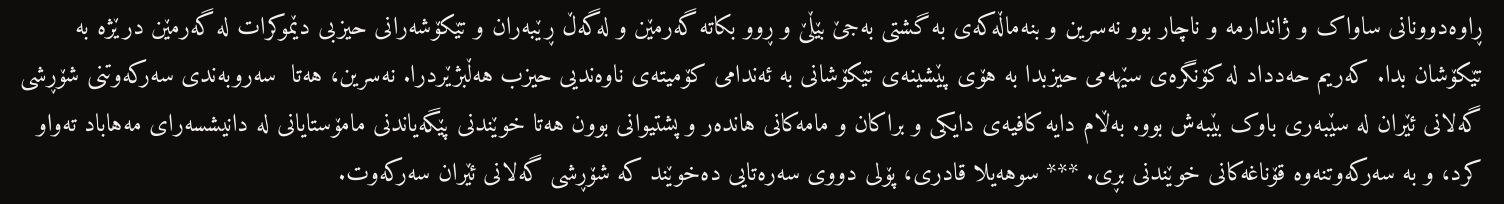ڕاوەدوونانی ساواک و ژاندارمە و ناچار بوو نەسرین و بنەماڵەکەی بە گشتی بەجێ بێڵێ و ڕوو بکاتە گەرمێن و لەگەڵ ڕێبەران و تێکۆشەرانی حیزبی دێموکرات لە گەرمێن درێژە بە تێکۆشان بدا. کەریم حەدداد لە کۆنگرەی سێهەمی حیزبدا بە هۆی پێشینەی تێکۆشانی بە ئەندامی کۆمیتەی ناوەندیی حیزب هەڵبژێردرا. نەسرین، هەتا  سەروبەندی سەرکەوتنی شۆڕشی گەلانی ئێران لە سێبەری باوک بێبەش بوو. بەڵام دایە کافیەی دایکی و براکان و مامەکانی هاندەر و پشتیوانی بوون هەتا خوێندنی پێگەیاندنی مامۆستایانی لە دانیشسەرای مەهاباد تەواو کرد، و بە سەرکەوتنەوە قۆناغەکانی خوێندنی بڕی. *** سوهەیلا قادری، پۆلی دووی سەرەتایی دەخوێند کە شۆڕشی گەلانی ئێران سەرکەوت.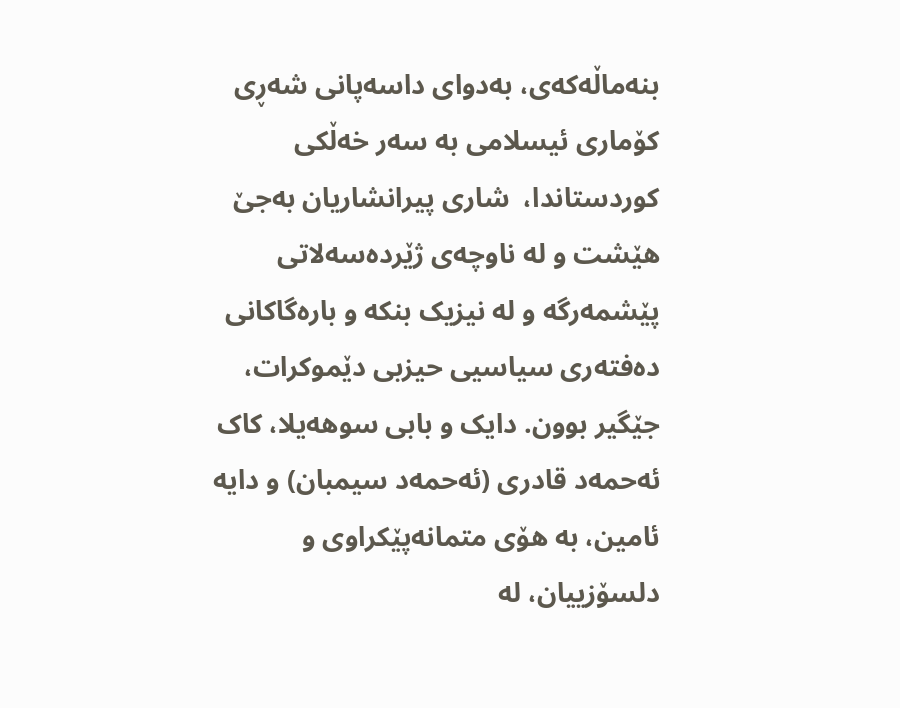بنەماڵەکەی، بەدوای داسەپانی شەڕی کۆماری ئیسلامی بە سەر خەڵکی کوردستاندا،  شاری پیرانشاریان بەجێ هێشت و لە ناوچەی ژێردەسەلاتی پێشمەرگە و لە نیزیک بنکە و بارەگاکانی دەفتەری سیاسیی حیزبی دێموکرات، جێگیر بوون. دایک و بابی سوهەیلا، کاک ئەحمەد قادری (ئەحمەد سیمبان) و دایە ئامین، بە هۆی متمانەپێکراوی و دلسۆزییان، لە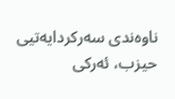ناوەندی سەرکردایەتیی حیزب، ئەرکی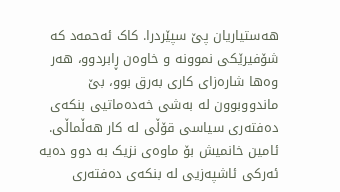هەستیاریان پێ سپێردرا. کاک ئەحمەد کە شۆفیرێکی نموونە و خاوەن ‌ڕابردوو، هەر وەها شارەزای کاری بەرق بوو، بێ ماندووبوون لە بەشی خەدەماتیی بنکەی دەفتەری سیاسی قۆڵی لە کار هەڵماڵی. ئامین خانمیش بۆ ماوەی نزیک بە دوو دەیە ئەرکی ئاشپەزیی لە بنکەی دەفتەری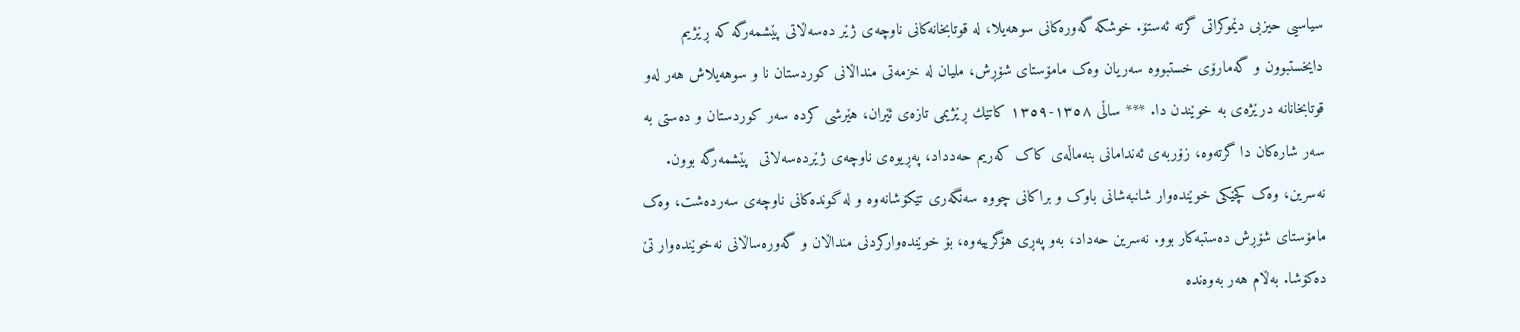سیاسیی حیزبی دێموکراتی گرتە ئەستۆ. خوشکە گەورەکانی سوهەیلا، لە قوتابخانەکانی ناوچەی ژێر دەسەڵاتی پێشمەرگە کە ڕێژیم دایخستبوون و گەمارۆی خستبووە سەریان وەک مامۆستای شۆڕش، ملیان لە خزمەتی منداڵانی کوردستان نا و سوهەیلاش هەر لەو قوتابخانانە درێژەی بە خوێندن دا. *** ساڵی ١٣٥٨-١٣٥٩ کاتێك ڕێژیمی تازەی ئێران، هێرشی کردە سەر کوردستان و دەستی بە سەر شارەکان دا گرتەوە، زۆربەی ئەندامانی بنەماڵەی کاک کەریم حەدداد، پەڕیوەی ناوچەی ژێردەسەلاتی  پێشمەرگە بوون. نەسرین، وەک کچێکی خوێندەوار شانبەشانی باوک و براکانی چووە سەنگەری تێکۆشانەوە و لە گوندەکانی ناوچەی سەردەشت، وەک مامۆستای شۆڕش دەستبەکار بوو. نەسرین حەداد، بەو پەڕی هۆگرییەوە، بۆ خوێندەوارکردنی منداڵان و گەورەساڵانی نەخوێندەوار تێ دەکۆشا. بەڵام هەر بەوەندە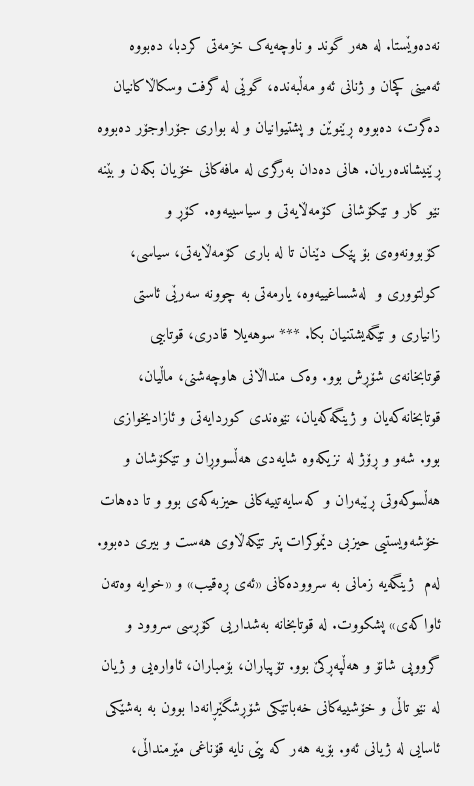نەدەوێستا. لە هەر گوند و ناوچەیەک خزمەتی کردبا، دەبووە ئەمینی کچان و ژنانی ئەو مەڵبەندە، گوێی لە گرفت وسکاڵاکانیان دەگرت، دەبووە ڕێنوێن و پشتیوانیان و لە بواری جۆراوجۆر دەبووە ڕێنیشاندەریان. هانی دەدان بەرگری لە مافەکانی خۆیان بکەن و بێنە نێو کار و تێکۆشانی کۆمەڵایەتی و سیاسییەوە. کۆڕ و کۆبوونەوەی بۆ پێک دێنان تا لە باری کۆمەڵایەتی، سیاسی، کولتووری و  لەشساغییەوە، یارمەتی بە چوونە سەرێی ئاستی زانیاری و تێگەیشتنیان بکا. *** سوهەیلا قادری، قوتابیی قوتابخانەی شۆڕش بوو. وەک منداڵانی هاوچەشنی، ماڵیان، قوتابخانەکەیان و ژینگەکەیان، نێوەندی کوردایەتی و ئازادیخوازی بوو. شەو و ڕۆژ لە نزیکەوە شایەدی هەڵسووڕان و تێکۆشان و هەڵسوکەوتی ڕێبەران ‌و کەسایەتییەکانی حیزبەکەی بوو و تا دەهات خۆشەویستیی حیزبی دێموکرات پتر تێکەڵاوی هەست و بیری دەبوو. لەم  ژینگەیە زمانی بە سروودەکانی «ئەی ڕەقیب» و «خوایە وەتەن ئاواکەی» پشکووت. لە قوتابخانە بەشداریی کۆڕسی سروود و گرووپی شانۆ و هەڵپەڕکێ بوو. تۆپباران، بۆمباران، ئاوارەیی و ژیان لە نێو تاڵی ‌و خۆشییەکانی خەباتێکی شۆڕشگێڕانەدا بوون بە بەشێکی ئاسایی لە ژیانی ئەو. بۆیە هەر کە پێی نایە قۆناغی مێرمنداڵی،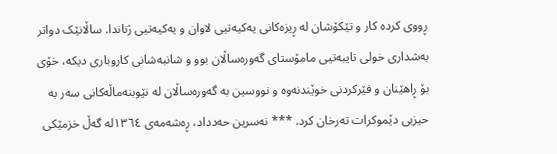ڕووی کردە کار و تێکۆشان لە ڕیزەکانی یەکیەتیی لاوان و یەکیەتیی ژناندا. ساڵانێک دواتر بەشداری خولی تایبەتیی مامۆستای گەورەساڵان بوو و شانبەشانی کاروباری دیکە، خۆی بۆ ڕاهێنان و فێرکردنی خوێندنەوە و نووسین بە گەورەساڵان لە نێوبنەماڵەکانی سەر بە حیزبی دێموکرات تەرخان کرد. *** نەسرین حەدداد، ڕەشەمەی ١٣٦٤لە گەڵ خزمێکی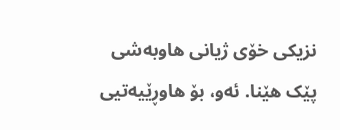نزیکی خۆی ژیانی هاوبەشی پێک هێنا. ئەو، بۆ هاوڕێیەتیی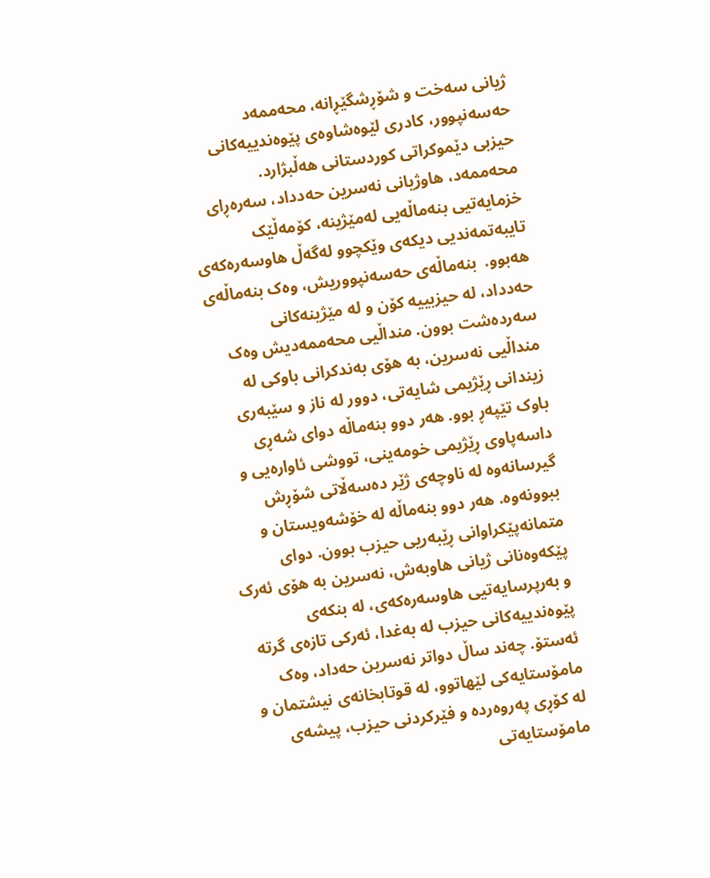ژیانی سەخت و شۆڕشگێڕانە، محەممەد حەسەنپوور، کادری لێوەشاوەی پێوەندییەکانی حیزبی دێموکراتی کوردستانی هەڵبژارد.  محەممەد، هاوژیانی نەسرین حەدداد، سەرەڕای خزمایەتیی بنەماڵەیی لەمێژینە، کۆمەڵێک تایبەتمەندیی دیکەی وێکچوو لەگەڵ هاوسەرەکەی هەبوو.  بنەماڵەی حەسەنپووریش، وەک بنەماڵەی حەدداد، لە حیزبییە کۆن و لە مێژینەکانی سەردەشت بوون. منداڵیی محەممەدیش وەک منداڵیی نەسرین، بە هۆی بەندکرانی باوکی لە زیندانی ڕێژیمی شایەتی، دوور لە ناز و سێبەری باوک تێپەڕ بوو. هەر دوو بنەماڵە دوای شەڕی داسەپاوی ڕێژیمی خومەینی، تووشی ئاوارەیی و گیرسانەوە لە ناوچەی ژێر دەسەڵاتی شۆڕش ببوونەوە. هەر دوو بنەماڵە لە خۆشەویستان و متمانەپێکراوانی ڕێبەریی حیزب بوون. دوای پێکەوەنانی ژیانی هاوبەش، نەسرین بە هۆی ئەرک و بەرپرسایەتیی هاوسەرەکەی، لە بنکەی پێوەندییەکانی حیزب لە بەغدا، ئەرکی تازەی گرتە ئەستۆ. چەند ساڵ دواتر نەسرین حەداد، وەک مامۆستایەکی لێهاتوو، لە قوتابخانەی نیشتمان و لە کۆڕی پەروەردە و فێرکردنی حیزب، پیشەی مامۆستایەتی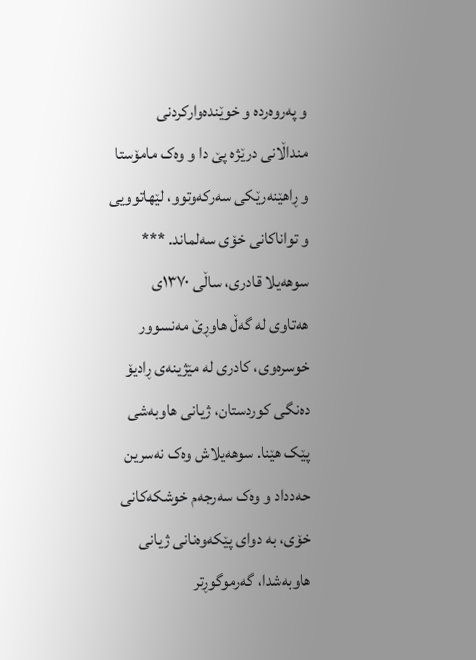و پەروەردە و خوێندەوارکردنی منداڵانی درێژە پێ دا و وەک مامۆستا و ڕاهێنەرێکی سەرکەوتوو، لێهاتوویی و تواناکانی خۆی سەلماند. *** سوهەیلا قادری، ساڵی ١٣٧٠ی هەتاوی لە گەڵ هاوڕێ مەنسوور خوسرەوی، کادری لە مێژینەی ڕادیۆ دەنگی کوردستان، ژیانی هاوبەشی پێک هێنا. سوهەیلاش وەک نەسرین حەدداد و وەک سەرجەم خوشکەکانی خۆی، بە دوای پێکەوەنانی ژیانی هاوبەشدا، گەرموگوڕتر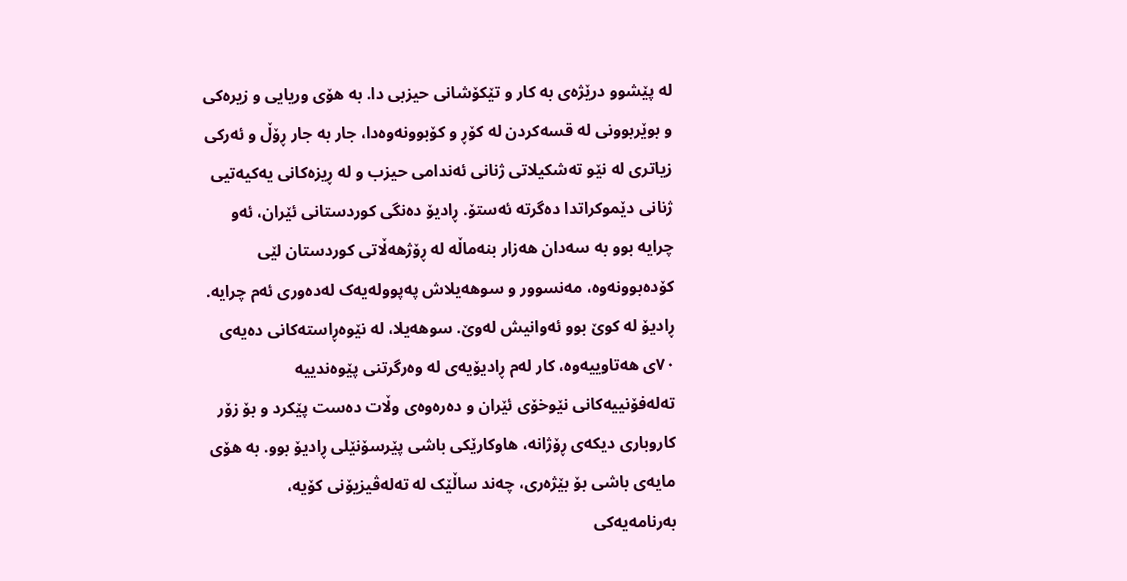لە پێشوو درێژەی بە کار و تێکۆشانی حیزبی دا. بە هۆی وریایی و زیرەکی و بوێربوونی لە قسەکردن لە کۆڕ و کۆبوونەوەدا، جار بە جار ڕۆڵ و ئەرکی زیاتری لە نێو تەشکیلاتی ژنانی ئەندامی حیزب و لە ڕیزەکانی یەکیەتیی ژنانی دێموکراتدا دەگرتە ئەستۆ. ڕادیۆ دەنگی کوردستانی ئێران، ئەو چرایە بوو بە سەدان هەزار بنەماڵە لە ڕۆژهەڵاتی کوردستان لێی کۆدەبوونەوە، مەنسوور و سوهەیلاش پەپوولەیەک لەدەوری ئەم چرایە. ڕادیۆ لە کوێ بوو ئەوانیش لەوێ. سوهەیلا، لە نێوەڕاستەکانی دەیەی ٧٠ی هەتاوییەوە، کار لەم ڕادیۆیەی لە وەرگرتنی پێوەندییە تەلەفۆنییەکانی نێوخۆی ئێران و دەرەوەی وڵات دەست پێکرد و بۆ زۆر کاروباری دیکەی ڕۆژانە، هاوکارێکی باشی پێرسۆنێلی ڕادیۆ بوو. بە هۆی مایەی باشی بۆ بێژەری، چەند ساڵێک لە تەلەڤیزیۆنی کۆیە، بەرنامەیەکی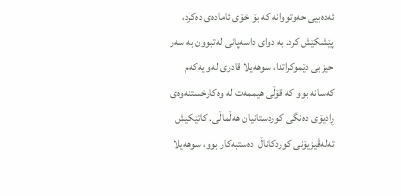ئەدەبیی حەوتووانە کە بۆ خۆی ئامادەی دەکرد، پێشکێش کرد. بە دوای داسەپانی لەتبوون بە سەر حیزبی دێموکراتدا، سوهەیلا قادری لەو یەکەم کەسانە بوو کە قۆڵی هیممەت لە وەکارخستنەوەی ڕادیۆی دەنگی کوردستانیان هەڵماڵی. کاتێکیش تەلەڤیزیۆنی کوردکاناڵ  دەستبەکار بوو، سوهەیلا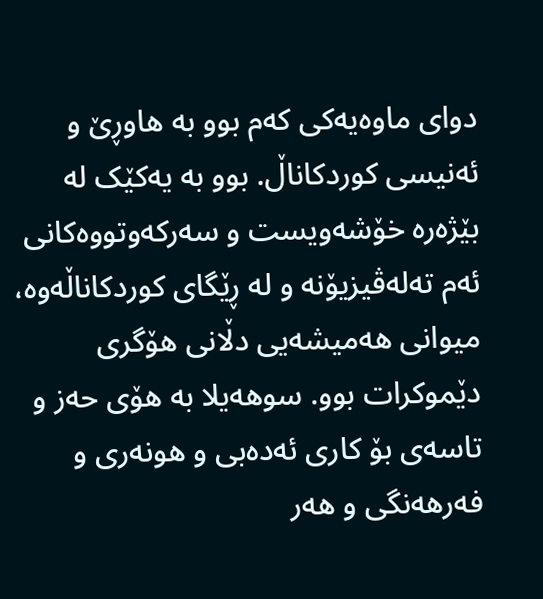دوای ماوەیەکی کەم بوو بە هاوڕێ و ئەنیسی کوردکاناڵ. بوو بە یەکێک لە بێژەرە خۆشەویست و سەرکەوتووەکانی ئەم تەلەڤیزیۆنە و لە ڕێگای کوردکاناڵەوە، میوانی هەمیشەیی دڵانی هۆگری دێموکرات بوو. سوهەیلا بە هۆی حەز و تاسەی بۆ کاری ئەدەبی و هونەری و فەرهەنگی و هەر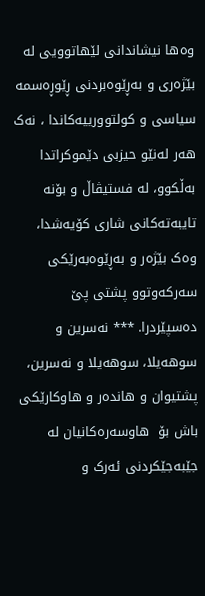وەها نیشاندانی لێهاتوویی لە بێژەری و بەڕێوەبردنی ڕێوڕەسمە سیاسی و کولتوورییەکاندا ، نەک هەر لەنێو حیزبی دێموکراتدا بەڵکوو، لە فستیڤاڵ و بۆنە تایبەتەکانی شاری کۆیەشدا، وەک بێژەر و بەڕێوەبەرێکی سەرکەوتوو پشتی پێ دەسپێردرا. *** نەسرین و سوهەیلا، سوهەیلا و نەسرین، پشتیوان و هاندەر و هاوکارێکی باش بۆ  هاوسەرەکانیان لە جێبەجێکردنی ئەرک و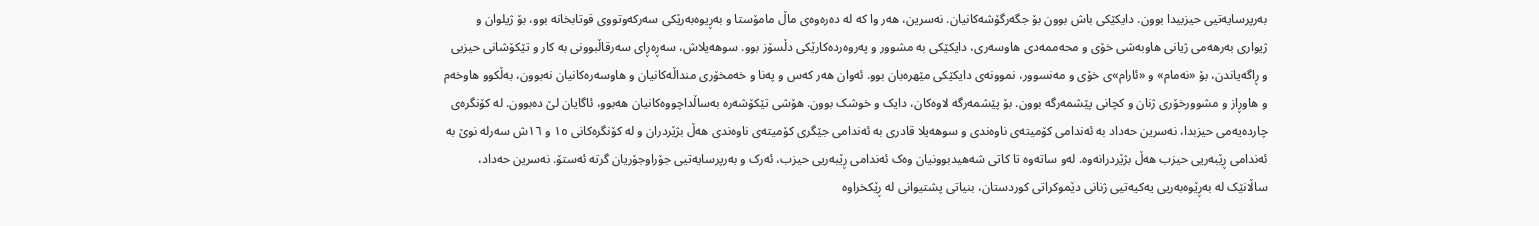بەرپرسایەتیی حیزبیدا بوون. دایکێکی باش بوون بۆ جگەرگۆشەکانیان. نەسرین، هەر وا کە لە دەرەوەی ماڵ مامۆستا و بەڕیوەبەرێکی سەرکەوتووی قوتابخانە بوو، بۆ ژیلوان و  ژیواری بەرهەمی ژیانی هاوبەشی خۆی و محەممەدی هاوسەری، دایکێکی بە مشوور و پەروەردەکارێکی دڵسۆز بوو. سوهەیلاش، سەڕەڕای سەرقاڵبوونی بە کار و تێکۆشانی حیزبی و ڕاگەیاندن، بۆ «نەمام» و «ئارام»ی خۆی و مەنسوور، نموونەی دایکێکی مێهرەبان بوو. ئەوان هەر کەس و پەنا و خەمخۆری منداڵەکانیان و هاوسەرەکانیان نەبوون، بەڵکوو هاوخەم و هاوڕاز و مشوورخۆری ژنان و کچانی پێشمەرگە بوون. بۆ پێشمەرگە لاوەکان، دایک و خوشک بوون. هۆشی تێکۆشەرە بەساڵداچووەکانیان هەبوو، ئاگایان لێ دەبوون. لە کۆنگرەی چاردەیەمی حیزبدا، نەسرین حەداد بە ئەندامی کۆمیتەی ناوەندی و سوهەیلا قادری بە ئەندامی جێگری کۆمیتەی ناوەندی هەڵ بژێردران و لە کۆنگرەکانی ١٥ و ١٦ش سەرلە نوێ بە ئەندامی ڕێبەریی حیزب هەڵ بژێردرانەوە. لەو ساتەوە تا کاتی شەهیدبوونیان وەک ئەندامی ڕێبەریی حیزب، ئەرک و بەرپرسایەتیی جۆراوجۆریان گرتە ئەستۆ. نەسرین حەداد، ساڵانێک لە بەڕێوەبەریی یەکیەتیی ژنانی دێموکراتی کوردستان، بنیاتی پشتیوانی لە ڕێکخراوە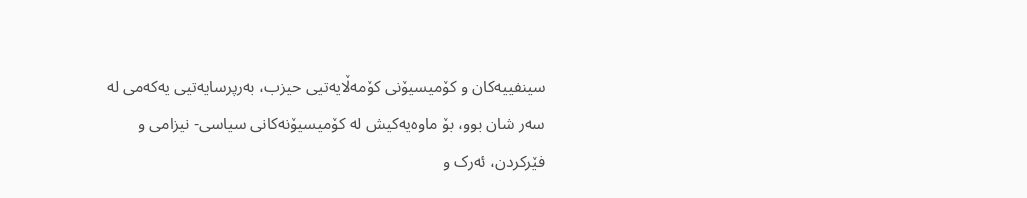سینفییەکان و کۆمیسیۆنی کۆمەڵایەتیی حیزب، بەرپرسایەتیی یەکەمی لە سەر شان بوو، بۆ ماوەیەکیش لە کۆمیسیۆنەکانی سیاسی- نیزامی و فێرکردن، ئەرک و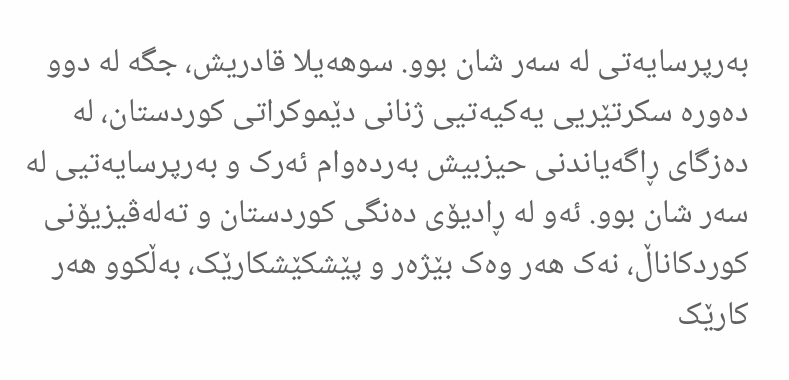بەرپرسایەتی لە سەر شان بوو. سوهەیلا قادریش، جگە لە دوو دەورە سکرتێریی یەکیەتیی ژنانی دێموکراتی کوردستان، لە دەزگای ڕاگەیاندنی حیزبیش بەردەوام ئەرک و بەرپرسایەتیی لە سەر شان بوو. ئەو لە ڕادیۆی دەنگی کوردستان و تەلەڤیزیۆنی کوردکاناڵ، نەک هەر وەک بێژەر و پێشکێشکارێک، بەڵکوو هەر کارێک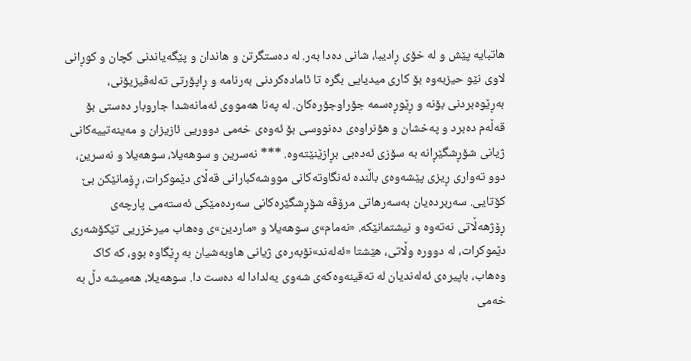هاتبایە پێش و لە خۆی ڕادیبا، شانی دەدا بەر. لە دەستگرتن و هاندان و پێگەیاندنی کچان و کوڕانی لاوی نێو حیزبەوە بۆ کاری میدیایی بگرە تا ئامادەکردنی بەرنامە و ڕاپۆرتی تەلەڤیزیۆنی،  بەڕێوەبردنی بۆنە و ڕێوڕەسمە جۆراوجۆرەکان. لە پەنا هەمووی ئەمانەشدا جاروبار دەستی بۆ قەڵەم دەبرد و پەخشان و هۆنراوەی دەنووسی بۆ ئەوەی خەمی دووریی ئازیزان و مەینەتییەکانی ژیانی شۆڕشگێڕانە بە سۆزی ئەدەبی بڕازێنێتەوە. *** نەسرین و سوهەیلا، سوهەیلا و نەسرین، دوو تەواری ڕیزی پێشەوەی باڵندە ئەنگاوتەکانی مووشەکبارانی قەڵای دێموکرات، ڕۆمانێکن بێ کۆتایی. سەربردەیان بەسەرهاتی مرۆڤە شۆڕشگێرەکانی سەردەمێکی ئەستەمی پارچەی ڕۆژهەڵاتی نەتەوە و نیشتمانێکە. «نەمام»ی سوهەیلا و «ماردین»ی وەهاب میرخزریی تێکۆشەری دێموکرات، لە دوورە وڵاتی، هێشتا «ئەلەند»نۆبەرەی ژیانی هاوبەشیان بە ڕێگاوە بوو، کە کاک وەهاب، باپیرەی ئەلەندیان لە تەقینەوەکەی شەوی یەلدا‌دا لە دەست دا. سوهەیلا، هەمیشە دڵ بە خەمی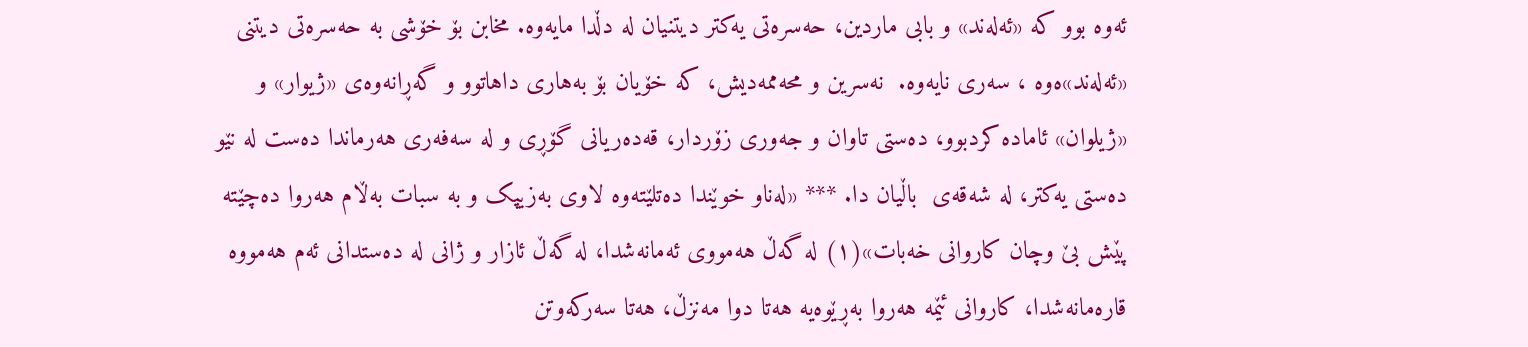ئەوە بوو کە «ئەلەند» و بابی ماردین، حەسرەتی یەکتر دیتنیان لە دڵدا مایەوە. مخابن بۆ خۆشی بە حەسرەتی دیتنی «ئەلەند»ەوە ، سەری نایەوە.  نەسرین و محەممەدیش، کە خۆیان بۆ بەهاری داهاتوو و گەڕانەوەی «ژیوار» و «ژیلوان» ئامادە کردبوو، دەستی تاوان و جەوری زۆردار، قەدەریانی گۆڕی و لە سەفەری هەرماندا دەست لە نێو دەستی یەکتر، لە شەقەی  باڵیان دا. *** «له‌ناو خوێندا ده‌تلێته‌وه‌ لاوی به‌زیپک و به‌ سبات به‌ڵام هه‌روا ده‌چێته‌ پێش بێ وچان کاروانی خه‌بات»(١) لە گەڵ هەمووی ئەمانەشدا، لە گەڵ ئازار و ژانی لە دەستدانی ئەم هەمووە قارەمانەشدا، کاروانی ئێمە هەروا بەڕێوەیە هەتا دوا مەنزڵ، هەتا سەرکەوتن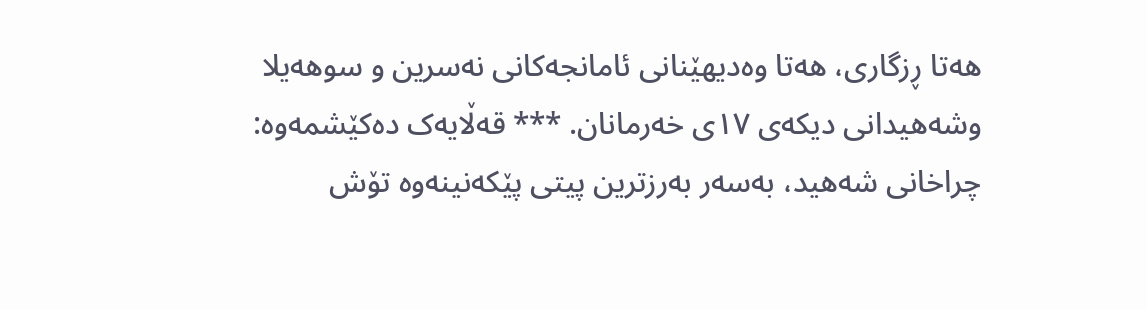هەتا ڕزگاری، هەتا وەدیهێنانی ئامانجەکانی نەسرین و سوهەیلا وشەهیدانی دیکەی ١٧ی خەرمانان. *** قەڵایەک دەکێشمەوە: چراخانی شەهید، بەسەر بەرزترین پیتی پێکەنینەوە تۆش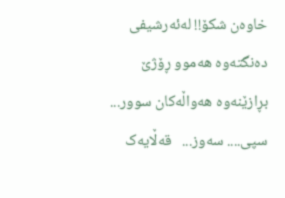خاوەن شکۆ!! لەئەرشیفی دەنگتەوە هەموو ڕۆژێ بڕازێنەوە هەواڵەکان سوور... سپی.... سەوز...   قەڵایەک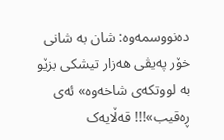دەنووسمەوە: شان بە شانی خۆر پەیڤی هەزار تیشکی بزێو بە لووتکەی شاخەوە» ئەی ڕەقیب»!!! قەڵایەک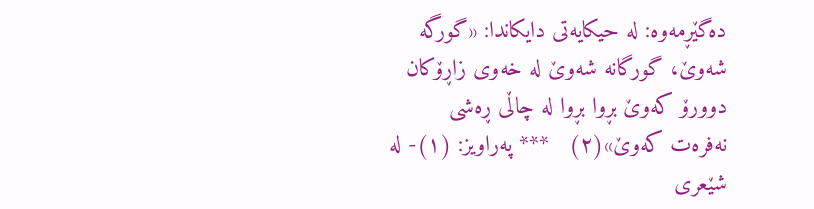دەگێڕمەوە: لە حیکایەتی دایکاندا: «گورگە شەوێ، گورگانە شەوێ لە خەوی زاڕۆکان دوورۆ کەوێ بڕوا بڕوا لە چاڵی ڕەشی نەفرەت کەوێ»(٢)   *** پەراویز: (١)- لە شێعری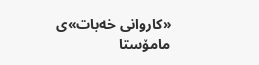«کاروانی خەبات»ی مامۆستا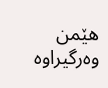هێمن وەرگیراوە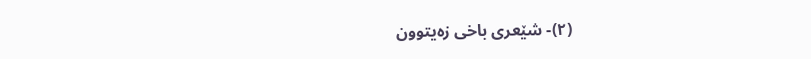(٢)- شێعری باخی زەیتوون